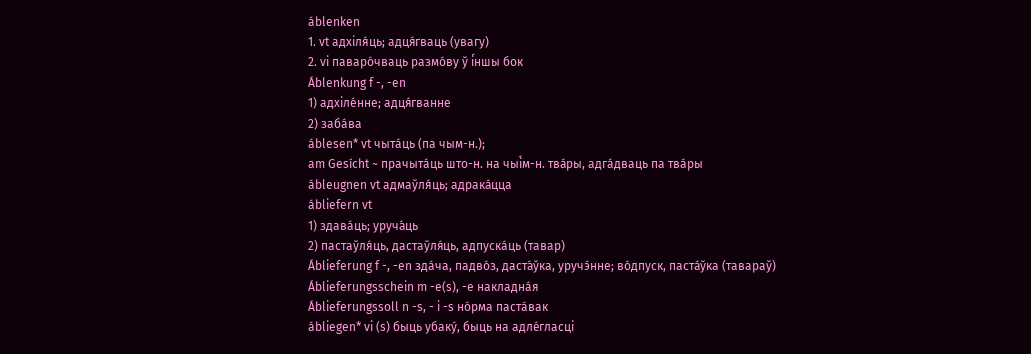áblenken
1. vt адхіля́ць; адця́гваць (увагу)
2. vi паваро́чваць размо́ву ў і́ншы бок
Áblenkung f -, -en
1) адхіле́нне; адця́гванне
2) заба́ва
áblesen* vt чыта́ць (па чым-н.);
am Gesícht ~ прачыта́ць што-н. на чыі́м-н. тва́ры, адга́дваць па тва́ры
ábleugnen vt адмаўля́ць; адрака́цца
ábliefern vt
1) здава́ць; уруча́ць
2) пастаўля́ць, дастаўля́ць, адпуска́ць (тавар)
Áblieferung f -, -en зда́ча, падво́з, даста́ўка, уручэ́нне; во́дпуск, паста́ўка (тавараў)
Áblieferungsschein m -e(s), -e накладна́я
Áblieferungssoll n -s, - і -s но́рма паста́вак
ábliegen* vi (s) быць убаку́, быць на адле́гласці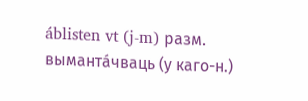áblisten vt (j-m) разм. выманта́чваць (у каго-н.)